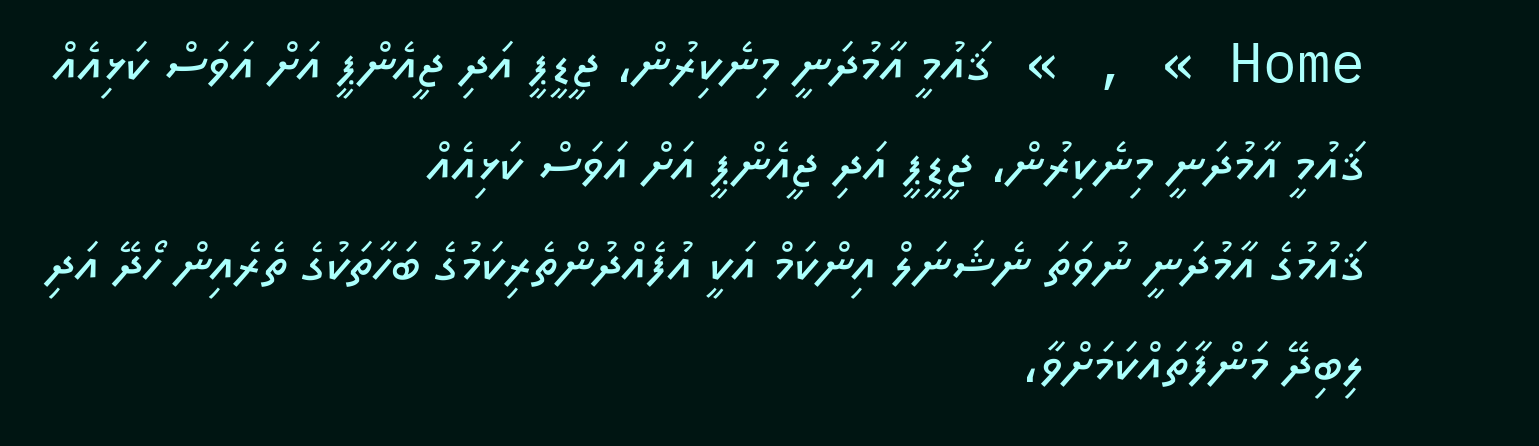Home » , » ޤައުމީ އާމުދަނީ މިނެކިރުން، ޖީޑީޕީ އަދި ޖީއެންޕީ އަށް އަވަސް ކަޅިއެއް
ޤައުމީ އާމުދަނީ މިނެކިރުން، ޖީޑީޕީ އަދި ޖީއެންޕީ އަށް އަވަސް ކަޅިއެއް
ޤައުމުގެ އާމުދަނީ ނުވަތަ ނެޝަނަލް އިންކަމް އަކީ އުފެއްދުންތެރިކަމުގެ ބަހާތަކުގެ ތެރެއިން ހޯދޭ އަދި ލިބިދޭ މަންފާތައްކަމަށްވާ،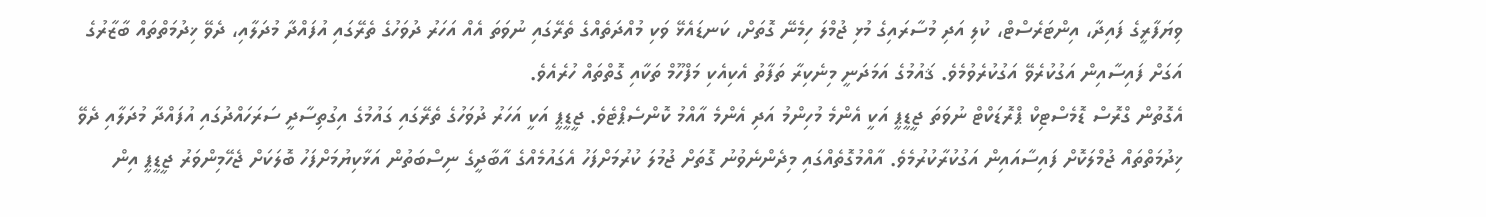ވިޔަފާރީގެ ފައިދާ، އިންޓަރެސްޓް، ކުލި އަދި މުސާރައިގެ މުޅި ޖުމްލަ ހިމެނޭ ގޮތަށް، ކަނޑައެޅޭ ވަކި މުއްދަތެއްގެ ތެރޭގައި ނުވަތަ އެއް އަހަރު ދުވަހުގެ ތެރޭގައި އުފައްދާ މުދަލާއި، ދެވޭ ޚިދުމަތްތައް ބާޒާރުގެ އަގަށް ފައިސާއިން އަގުކުރެވޭ އަގުކުރެވުމެވެ. ޤައުމުގެ އަމަދަނީ މިނެކިރާ ތަފާތު އެކިއެކި މަފްހޫމް ތަކާއި ގޮތްތައް ހުރެއެވެ.
އެގޮތުން ގްރޮސް ޑޮމެސްޓިކް ޕްރޮޑަކްޓް ނުވަތަ ޖީޑީޕީ އަކީ އެންމެ މުހިންމު އަދި އެންމެ އާއްމު ކޮންސެޕްޓެވެ. ޖީޑީޕީ އަކީ އަހަރު ދުވަހުގެ ތެރޭގައި ގައުމުގެ އިގުތިސާދީ ސަރަހައްދުގައި އުފައްދާ މުދަލާއި ދެވޭ ޚިދުމަތްތައް ޖުމްލަކޮށް ފައިސާއައިން އަގުކުރާކުރުމެވެ. އާއްމުގޮތެއްގައި މިދެންނެވުނު ގޮތަށް ޖުމުލަ ކުރުމަށްފަހު އެގައުމެއްގެ އާބާދީގެ ނިސްބަތުން އަޅާކިޔުމަށްފަހު ބޮލަކަށް ޖެހޭމިންވަރު ޖީޑީޕީ އިން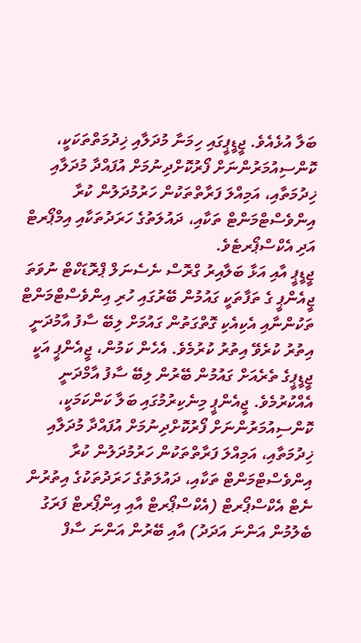ބަލާ އުޅެއެވެ. ޖީޑީޕީގައި ހިމަނާ މުދަލާއި ޚިދުމަތްތަކަކީ، ކޮންސިއުމަރުންނަށް ފޯރުކޮށްދިނުމަށް އުފައްދާ މުދަލާއި ޚިދުމަތާއި، އަމިއްލަ ފަރާތްތަކުން ހަރުމުދަލުން ކުރާ އިންވެސްޓްމަންޓް ތަކާއި، ދައުލަތުގެ ހަރަދުތަކާއި އިމްޕޯރޓް އަދި އެކްސްޕޯރޓެވެ.
ޖީޑީޕީ އާއި އަޅާ ބަލާއިރު ގްރޮސް ނެސެނަލް ޕްރޮޑަކްޓް ނުވަތަ ޖީއެންޕީ ގެ ތަފާތަކީ ގައުމުން ބޭރުގައި ހުރި އިންވެސްޓްމަންޓް ތަކުންނާއި އެކިއެކި ގޮތްގަތުން ގައުމަށް ލިބޭ ސާފު އާމުދަނީ އިތުރު ކުރެވޭ އިތުރު ކުރުމެވެ. އެހެން ކަމުން، ޖީއެންޕީ އަކީ ޖީޑީޕީގެ ތެރެއަށް ގައުމުން ބޭރުން ލިބޭ ސާފު އާމްދަނީ އެއްކުރުމެވެ. ޖީއެންޕީ މިނެކިރުމުގައި ބަލާ ކަންކަމަކީ، ކޮންސިއުމަރުންނަށް ފޯރުކޮށްދިނުމަށް އުފައްދާ މުދަލާއި ޚިދުމަތާއި، އަމިއްލަ ފަރާތްތަކުން ހަރުމުދަލުން ކުރާ އިންވެސްޓްމަންޓް ތަކާއި، ދައުލަތުގެ ހަރަދުތަކުގެ އިތުރުން ނެޓް އެކްސްޕޯރޓް (އެކްސްޕޯރޓް އާއި އިންޕޯރޓް ފަރަގު ބެލުމުން އަންނަ އަދަދު) އާއި ބޭރުން އަންނަ ސާފް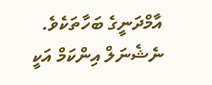އާމްދަނީގެ ބަހާތަކެވެ.
ނެޝެނަލް އިންކަމް އަކީ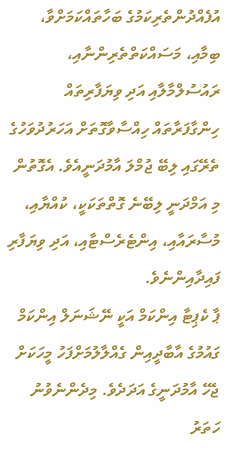އުފެއްދުންތެރިކަމުގެ ބަހާތައްކަމަށްވާ، ބިމާއި، މަސައްކަތްތެރިންނާއި، ރައުސުލްމާލާއި އަދި ވިޔަފާރިތައް ހިންގާފަރާތައް ހިއްސާވާގޮތަށް އަހަރުދުވަހުގެ ތެރޭގައި ލިބޭ ޖުމްލަ އާމުދަނީއެވެ. އެގޮތުން މި އަމްދަނީ ލިބޭނެ ގޮތްތަކަކީ، ކުއްޔާއި، މުސާރައާއި، އިންޓެރެސްޓާއި، އަދި ވިޔަފާރި ފައިދާއިންނެވެ.
ޕާ ކެޕިޓާ އިންކަމް އަކީ ނޭޝަނަލް އިންކަމް ގައުމުގެ އާބާދީއިން ގެއްލާލުމަށްފަހު މީހަކަށް ޖެހޭ އާމުދަނީގެ އަދަދެވެ. މިދެންނެވުނު ހަތަރު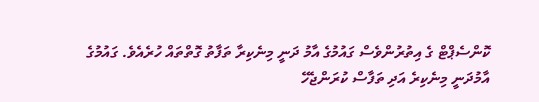ކޮންސެޕްޓް ގެ އިތުރުންވެސް ގައުމުގެ އާމު ދަނީ މިނެކިރާ ތަފާތު ގޮތްތައް ހުރެއެވެ. ގައުމުގެ އާމުދަނީ މިނެކިރެ އަދި ތަފާސް ކުރަންޖެހޭ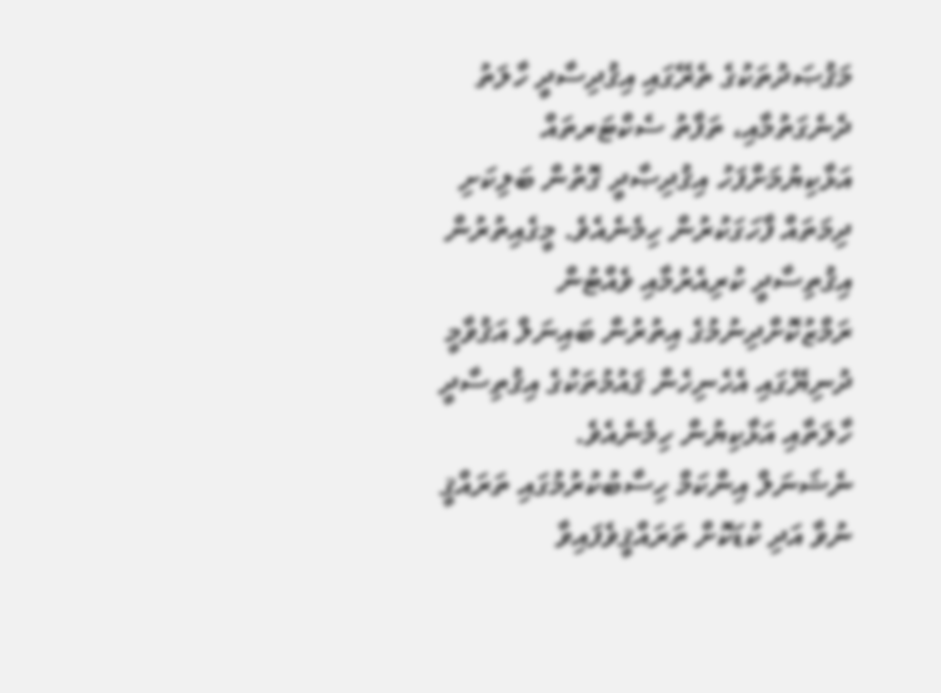މަޤުޞަދުތަކުގެ ތެރޭގައި އިޤުދިސާދީ ހާލަތު ދެނެގަތުމާއި، ތަފާތު ސެކްޓަރތައް އަޅާކިޔުމަށްފަހު އިޤުދިޞާދީ ގޮތުން ބަލިކަށި ދިމަތައް ފާހަގަކުރުން ހިމެނެއެވެ. މީގެއިތުރުން އިޤުތިސާދީ ކުރިއެރުމާއި ވެއްޓުން ރަމްޒުކޮށްދިނުމުގެ އިތުރުން ބައިނަލް އަޤުވާމީ ދުނިޔޭގައި އެހެނިހެން ޤައުމުތަކުގެ އިޤުތިސާދީ ހާލަތާއި އަޅާކިޔުން ހިމެނެއެވެ.
ނެޝަނަލް އިންކަމް ހިސާބުކުރުމުގައި ތަރައްޤީ ނުވާ އަދި ކުޑަކޮށް ތަރައްޤީވެފައިވާ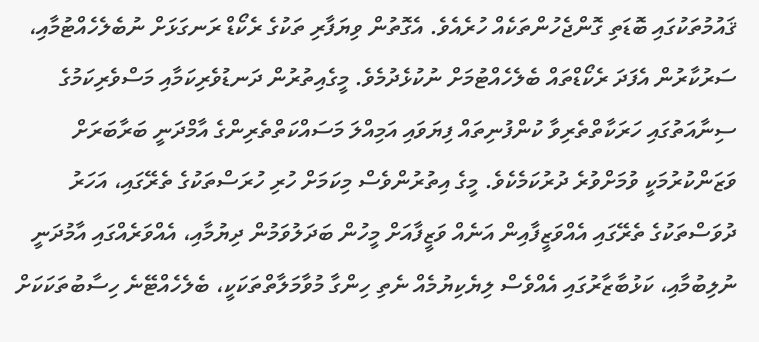ޤައުމުތަކުގައި ބޮޑަތި ގޮންޖެހުންތަކެއް ހުރެއެވެ. އެގޮތުން ވިޔަފާރި ތަކުގެ ރެކޯޑް ރަނގަޅަށް ނުބެލެހެއްޓުމާއި، ސަރުކާރުން އެފަދަ ރެކޯޑްތައް ބެލެހެއްޓުމަށް ނުކުޅެދުމެވެ. މީގެއިތުރުން ދަނޑުވެރިކަމާއި މަސްވެރިކަމުގެ ސިނާއަތުގައި ހަރަކާތްތެރިވާ ކުންފުނިތައް ފިޔަވައި އަމިއްލަ މަސައްކަތްތެރިންގެ އާމްދަނީ ބަރާބަރަށް ވަޒަންކުރުމަކީ ވުމަށްވުރެ ދުރުކަމެކެވެ. މީގެ އިތުރުންވެސް މިކަމަށް ހުރި ހުރަސްތަކުގެ ތެރޭގައި، އަހަރު ދުވަސްތަކުގެ ތެރޭގައި އެއްވަޒީފާއިން އަނެއް ވަޒީފާއަށް މީހުން ބަދަލުވަމުން ދިޔުމާއި، އެއްވަރެއްގައި އާމުދަނީ ނުލިބުމާއި، ކަޅުބާޒާރުގައި އެއްވެސް ލިޔެކިޔުމެއް ނެތި ހިންގާ މުވާމަލާތްތަކަކީ، ބެލެހެއްޓޭނެ ހިސާބުތަކަކަށް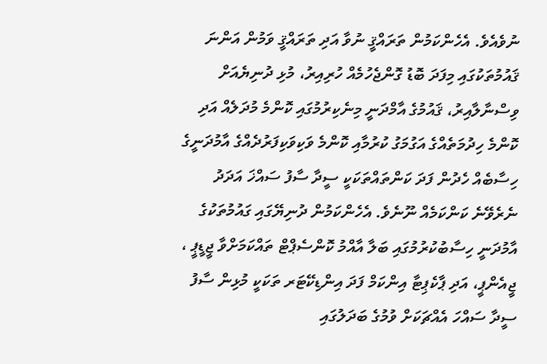ނުވެއެވެ. އެހެންކަމުން ތަރައްޤީ ނުވާ އަދި ތަރައްޤީ ވަމުން އަންނަ ޤައުމުތަކުގައި މިފަދަ ބޮޑު ގޮންޖެހުމެއް ހުރިއިރު، މުޅި ދުނިޔެއަށް ވިސްނާލާއިރު، ޤައުމުގެ އާމްދަނީ މިނެކިރުމުގައި ކޮންމެ މުދަލެއް އަދި ކޮންމެ ހިދުމަތެއްގެ އަގުމަގު ކުރުމާއި ކޮންމެ ވަކިވަކިފަރުދެއްގެ އާމުދަނީގެ ހިސާބެއް ހެދުން ފަދަ ކަންތައްތަކަކީ ސީދާ ސާފު ސައްޚަ އަދަދު ނެރެވޭނެ ކަންކަމެއް ނޫނެވެ. އެހެންކަމުން ދުނިޔޭގައި ގައުމުތަކުގެ އާމުދަނީ ހިސާބުކުރުމުގައި ބަލާ އާއްމު ކޮންސެޕްޓް ތައްކަމަށްވާ ޖީޑީޕީ ، ޖީއެންޕީ، އަދި ޕާކެޕިޓާ އިންކަމް ފަދަ އިންޑިކޭޓަރ ތަކަކީ މުޅިން ސާފު ސީދާ ސައްހަ އެއްޗަކަށް ވުމުގެ ބަދަލުގައި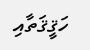ހަޤީޤަތާއި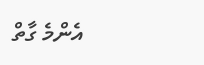އެންމެ ގާތް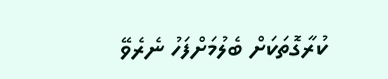ކުރާގޮތަކަށް ބެލުމަށްފަހު ނެރެވޭ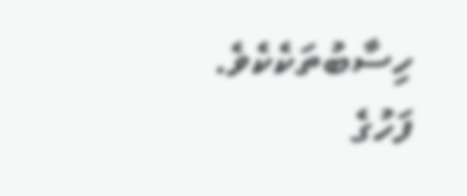ހިސާބުތަކެކެވެ.
ފަހުގެ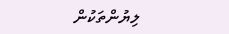ލިޔުންތަކުން